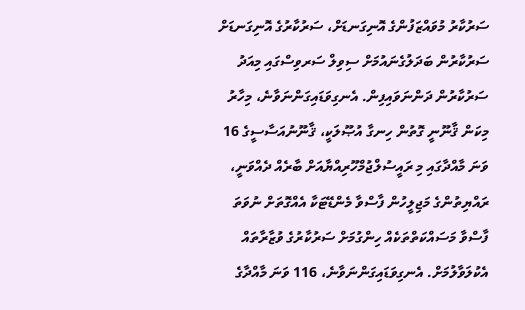ސަރުކާރު މުވައްޒަފުންގެ އޮނިގަނޑަށް، ސަރުކާރުގެ އޮނިގަނޑަށް ސަރުކާރުން ބަދަލުގެނައުމަށް ސިވިލް ސަރވިސްގައި މިއަދު ސަރުކާރުން ދަންނަވައިފިން. އެނގިވަޑައިގަންނަވާނެ، މިހާރު މިކަން ޤާނޫނީ ގޮތުން ހިނގާ އުޞޫލަކީ، ޤާނޫނުއަސާސީގެ 16 ވަނަ މާއްދާގައި މި ރައީސުލްޖުމްހޫރިއްޔާއަށް ބާރެއް ދެއްވަނީ، ރައްޔިތުންގެ މަޖިލީހުން ފާސްވާ މެންޑޭޓަކާ އެއްގޮތަށް ނުވަތަ ފާސްވާ މަސައްކަތްތަކެއް ހިންގުމަށް ސަރުކާރުގެ ވުޒާރާތައް އެކުލަވާލުމަށް. އެނގިވަޑައިގަންނަވާނެ، 116 ވަނަ މާއްދާގެ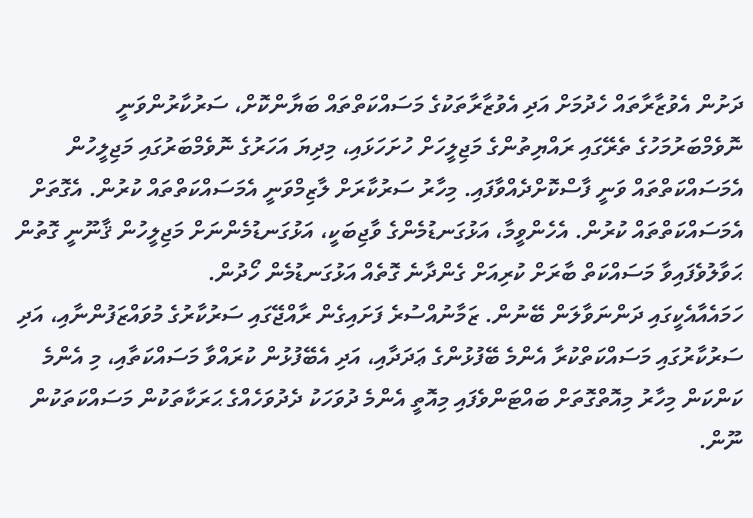ދަށުން އެވުޒާރާތައް ހެދުމަށް އަދި އެވުޒާރާތަކުގެ މަސައްކަތްތައް ބަޔާންކޮށް، ސަރުކާރުންވަނީ ނޮވެމްބަރުމަހުގެ ތެރޭގައި ރައްޔިތުންގެ މަޖިލީހަށް ހުށަހަޅައި، މިދިޔަ އަހަރުގެ ނޮވެމްބަރުގައި މަޖިލީހުން އެމަސައްކަތްތައް ވަނީ ފާސްކޮށްދެއްވާފައި. މިހާރު ސަރުކާރަށް ލާޒިމްވަނީ އެމަސައްކަތްތައް ކުރުން. އެގޮތަށް އެމަސައްކަތްތައް ކުރުން. އެހެންވީމާ، އަޅުގަނޑުމެންގެ ވާޖިބަކީ، އަޅުގަނޑުމެންނަށް މަޖިލީހުން ޤާނޫނީ ގޮތުން ޙަވާލުވެފައިވާ މަސައްކަތް ބާރަށް ކުރިއަށް ގެންދާނެ ގޮތެއް އަޅުގަނޑުމެން ހޯދުން.
ހަމައެއާއެކީގައި ދަންނަވާލަން ބޭނުން. ޒަމާނުއްސުރެ ފަށައިގެން ރާއްޖޭގައި ސަރުކާރުގެ މުވައްޒަފުންނާއި، އަދި ސަރުކާރުގައި މަސައްކަތްކުރާ އެންމެ ބޭފުޅުންގެ ޢަދަދާއި، އަދި އެބޭފުޅުން ކުރައްވާ މަސައްކަތާއި، މި އެންމެ ކަންކަން މިހާރު މިއޮތްގޮތަށް ބައްޓަންވެފައި މިއޮތީ އެންމެ ދުވަހަކު ދެދުވަހެއްގެ ޙަރަކާތަކުން މަސައްކަތަކުން ނޫން.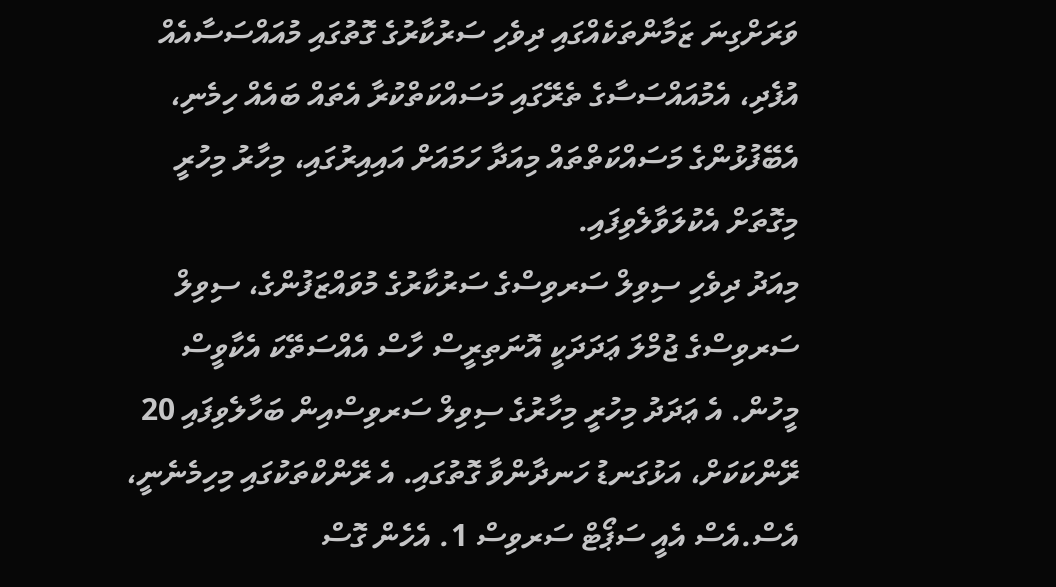ވަރަށްގިނަ ޒަމާންތަކެއްގައި ދިވެހި ސަރުކާރުގެ ގޮތުގައި މުއައްސަސާއެއް އުފެދި، އެމުއައްސަސާގެ ތެރޭގައި މަސައްކަތްކުރާ އެތައް ބައެއް ހިމެނި، އެބޭފުޅުންގެ މަސައްކަތްތައް މިއަދާ ހަމައަށް އައިއިރުގައި، މިހާރު މިހުރީ މިގޮތަށް އެކުލަވާލެވިފައި.
މިއަދު ދިވެހި ސިވިލް ސަރވިސްގެ ސަރުކާރުގެ މުވައްޒަފުންގެ، ސިވިލް ސަރވިސްގެ ޖުމްލަ ޢަދަދަކީ އޮނަތިރީސް ހާސް އެއްސަތޭކަ އެކާވީސް މީހުން. އެ ޢަދަދު މިހުރީ މިހާރުގެ ސިވިލް ސަރވިސްއިން ބަހާލެވިފައި 20 ރޭންކަކަށް، އަޅުގަނޑު ހަނދާންވާ ގޮތުގައި. އެ ރޭންކްތަކުގައި މިހިމެނެނީ، އެސް.އެސް އެއީ ސަޕޯޓް ސަރވިސް 1. އެހެން ގޮސް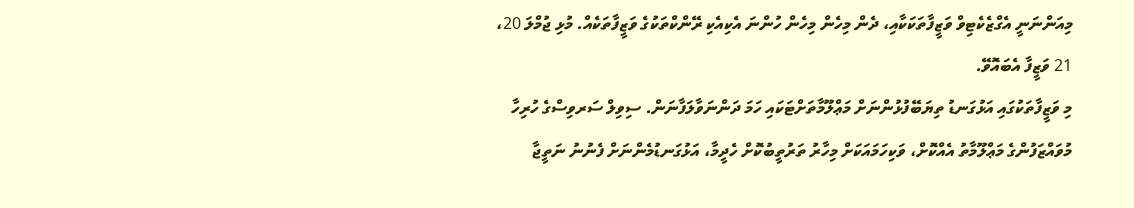މިއަންނަނީ އެގްޒެކެޓިވް ވަޒީފާތަކަކާއި، ދެން މިހެން މިހެން ހުންނަ އެކިއެކި ރޭންކްތަކުގެ ވަޒީފާތަކެއް. މުޅި ޖުމްލަ 20، 21 ވަޒީފާ އެބައޮވޭ.
މި ވަޒީފާތަކުގައި އަޅުގަނޑު ތިޔަބޭފުޅުންނަށް މަޢްލޫމާތަށްޓަކައި ހަމަ ދަންނަވާލަފާނަން. ސިވިލް ސަރވިސްގެ ހުރިހާ މުވައްޒަފުންގެ މަޢްލޫމާތު އެއްކޮށް، ވަކިހަމައަކަށް މިހާރު ތަރުތީބުކޮށް ހެދީމާ، އަޅުގަނޑުމެންނަށް ފެނުނު ނަތީޖާ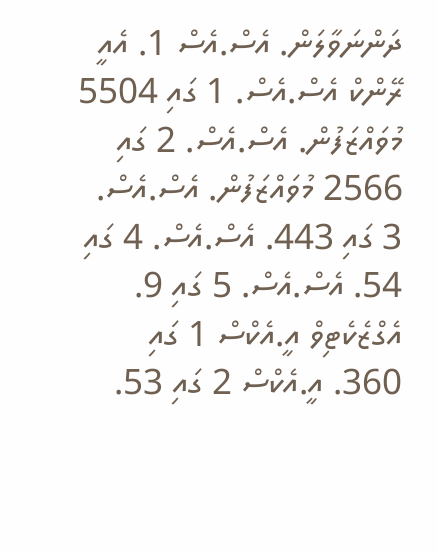ދަންނަވާލަން. އެސް.އެސް 1. އެއީ ރޭންކް އެސް.އެސް. 1 ގައި 5504 މުވައްޒަފުން. އެސް.އެސް. 2 ގައި 2566 މުވައްޒަފުން. އެސް.އެސް. 3 ގައި 443. އެސް.އެސް. 4 ގައި 54. އެސް.އެސް. 5 ގައި 9. އެގްޒެކެޓިވް އީ.އެކްސް 1 ގައި 360. އީ.އެކްސް 2 ގައި 53.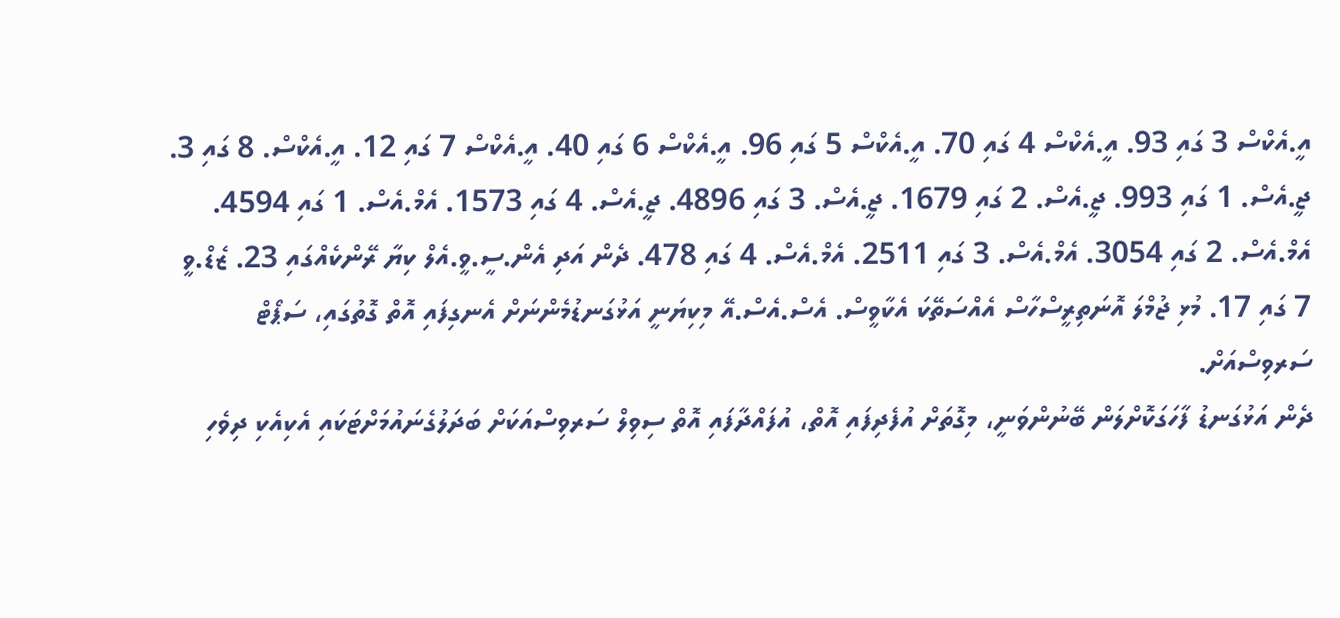އީ.އެކްސް 3 ގައި 93. އީ.އެކްސް 4 ގައި 70. އީ.އެކްސް 5 ގައި 96. އީ.އެކްސް 6 ގައި 40. އީ.އެކްސް 7 ގައި 12. އީ.އެކްސް. 8 ގައި 3. ޖީ.އެސް. 1 ގައި 993. ޖީ.އެސް. 2 ގައި 1679. ޖީ.އެސް. 3 ގައި 4896. ޖީ.އެސް. 4 ގައި 1573. އެމް.އެސް. 1 ގައި 4594. އެމް.އެސް. 2 ގައި 3054. އެމް.އެސް. 3 ގައި 2511. އެމް.އެސް. 4 ގައި 478. ދެން އަދި އެން.ސީ.ވީ.އެލް ކިޔާ ރޭންކެއްގައި 23. ޒެޑް.ވީ 7 ގައި 17. މުޅި ޖުމްލަ އޮނަތިރީސްހާސް އެއްސަތޭކަ އެކާވީސް. އެސް.އެސް.އޭ މިކިޔަނީ އަޅުގަނޑުމެންނަށް އެނގިފައި އޮތް ގޮތުގައި، ސަޕޯޓް ސަރވިސްއަށް.
ދެން އަޅުގަނޑު ފާހަގަކޮށްލަން ބޭނުންވަނީ، މިގޮތަށް އުފެދިފައި އޮތް، އުފައްދާފައި އޮތް ސިވިލް ސަރވިސްއަކަށް ބަދަލުގެނައުމަށްޓަކައި އެކިއެކި ދިވެހި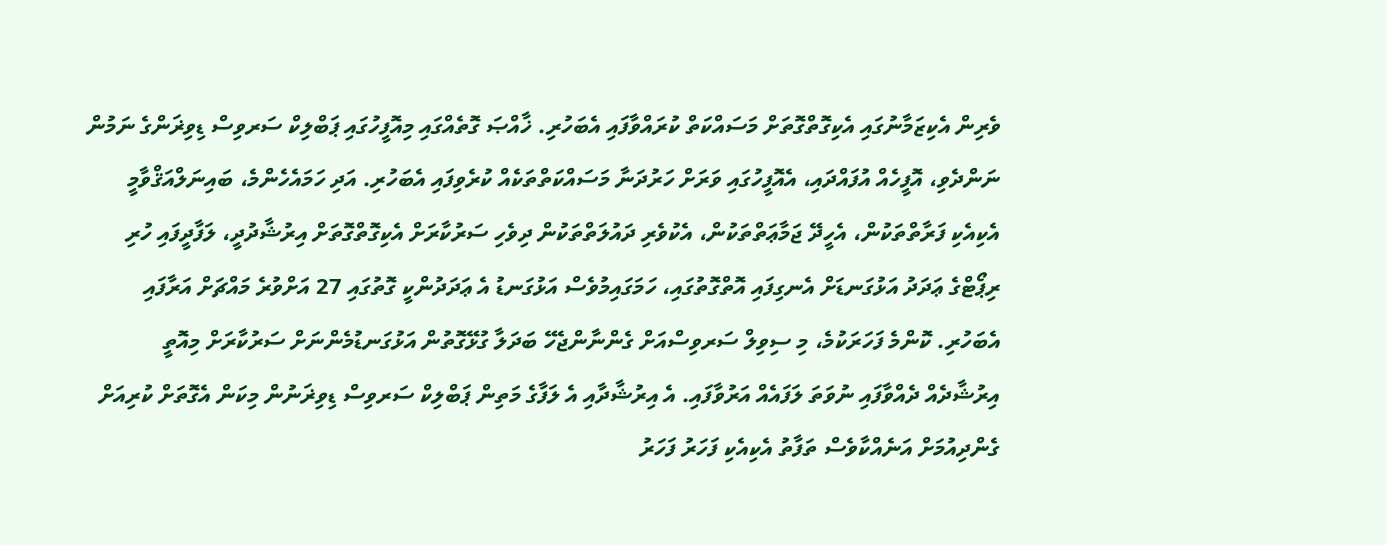ވެރިން އެކިޒަމާނުގައި އެކިގޮތްގޮތަށް މަސައްކަތް ކުރައްވާފައި އެބަހުރި. ޚާއްޞަ ގޮތެއްގައި މިއޮފީހުގައި ޕަބްލިކް ސަރވިސް ޑިވިޜަންގެ ނަމުން ނަންދެވި، އޮފީހެއް އުފައްދައި، އެއޮފީހުގައި ވަރަށް ހަރުދަނާ މަސައްކަތްތަކެއް ކުރެވިފައި އެބަހުރި. އަދި ހަމައެހެންމެ، ބައިނަލްއަޤްވާމީ އެކިއެކި ފަރާތްތަކުން، އެހީދޭ ޖަމާޢަތްތަކުން، އެކުވެރި ދައުލަތްތަކުން ދިވެހި ސަރުކާރަށް އެކިގޮތްގޮތަށް އިރުޝާދުދީ، ލަފާދީފައި ހުރި ރިޕޯޓްގެ ޢަދަދު އަޅުގަނޑަށް އެނގިފައި އޮތްގޮތުގައި، ހަމަގައިމުވެސް އަޅުގަނޑު އެ ޢަދަދުންކީ ގޮތުގައި 27 އަށްވުރެ މައްޗަށް އަރާފައި އެބަހުރި. ކޮންމެ ފަހަރަކުމެ، މި ސިވިލް ސަރވިސްއަށް ގެންނާންޖެހޭ ބަދަލާ ގުޅޭގޮތުން އަޅުގަނޑުމެންނަށް ސަރުކާރަށް މިއޮތީ އިރުޝާދެއް ދެއްވާފައި ނުވަތަ ލަފައެއް އަރުވާފައި. އެ އިރުޝާދާއި އެ ލަފާގެ މަތިން ޕަބްލިކް ސަރވިސް ޑިވިޜަނުން މިކަން އެގޮތަށް ކުރިއަށް ގެންދިއުމަށް އަނެއްކާވެސް ތަފާތު އެކިއެކި ފަހަރު ފަހަރު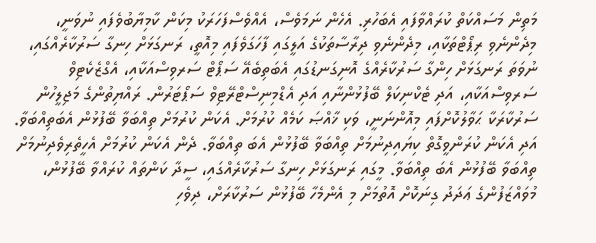މަތިން މަސައްކަތް ކުރައްވާފައި އެބަހުރި. އެހެން ނަމަވެސް، އެއްވެސްފަހަރަކު މިކަން ކާމިޔާބުވެފައި ނުވަނީ، މިދެންނެވި ރިޕޯޓްތަކާއި، މިދެންނެވި ދިރާސާތަކުގެ އަލީގައި ފާހަގަވެފައި މިއޮތީ، ރަނގަޅަށް ހިނގާ ސަރުކާރެއްގައި، ނުވަތަ ރަނގަޅަށް ހިންގާ ސަރުކާރެއްގެ އޮނިގަނޑުގައި އެބަތިބެއޭ ސަޕޯޓް ސަރވިސްއަކާއި، އެގްޒެކެޓިވް ސަރވިސްއަކާއި، އަދި ޓެކްނިކަލް ބޭފުޅުންނާއި އަދި އެޑްމިނިސްޓްރޭޓިވް ސަޕޯޓަރުން. ރައްޔިތުންގެ މަޖިލީހުން ސަރުކާރަކާ ޙަވާލުކޮށްފައި މިއޮންނަނީ، ވަކި ޚާއްޞަ ކަމެއް ކުރުމަށް. އެކަން ކުރުމަށް ތިއްބަވާ ބޭފުޅުން އެބަތިއްބަވާ. އަދި އެކަން ކުރަންވީގޮތް ކިޔައިދިނުމަށް ތިއްބަވާ ބޭފުޅުން އެބަ ތިއްބަވާ. ދެން އެކަން ކުރުމަށް އެހީތެރިވެދިނުމަށް ތިއްބަވާ ބޭފުޅުން އެބަ ތިއްބަވާ. މީގައި ރަނގަޅަށް ހިނގާ ސަރުކާރެއްގައި، ސީދާ ކަންތައް ކުރައްވާ ބޭފުޅުން، މުވައްޒަފުންގެ ޢަދަދު ގިނަކޮށް އޮތުމަށް މި އެންމެހާ ބޭފުޅުން ސަރުކާރަށް، ދިވެހި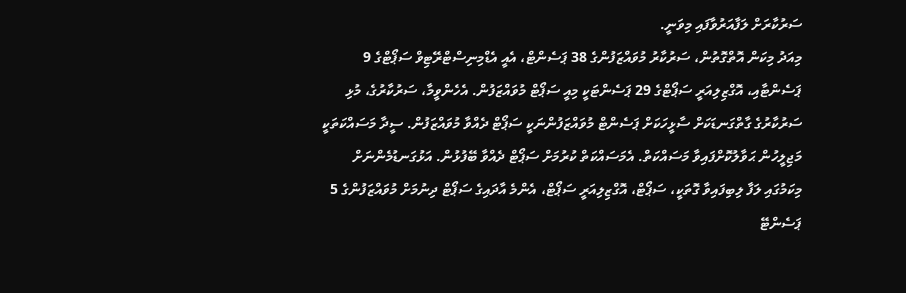ސަރުކާރަށް ލަފާއަރުވާފައި މިވަނީ.
މިއަދު މިކަން އޮތްގޮތުން، ސަރުކާރު މުވައްޒަފުންގެ 38 ޕަސެންޓް، އެއީ އެޑްމިނިސްޓްރޭޓިވް ސަޕޯޓްގެ 9 ޕަސެންޓާއި، އޮގްޒިލިއަރީ ސަޕޯޓްގެ 29 ޕަސެންޓަކީ މިއީ ސަޕޯޓް މުވައްޒަފުން. އެހެންވީމާ، ސަރުކާރުގެ، މުޅި ސަރުކާރުގެ ގާތްގަނޑަކަށް ސާޅީހަކަށް ޕަސެންޓް މުވައްޒަފުންނަކީ ސަޕޯޓް ދެއްވާ މުވައްޒަފުން. ސީދާ މަސައްކަތަކީ މަޖިލީހުން ޙަވާލުކޮށްފައިވާ މަސައްކަތް. އެމަސައްކަތް ކުރުމަށް ސަޕޯޓް ދެއްވާ ބޭފުޅުން. އަޅުގަނޑުމެންނަށް މިކަމުގައި ލަފާ ލިބިފައިވާ ގޮތަކީ، ސަޕޯޓް، އޮގްޒިލިއަރީ ސަޕޯޓް، އެންމެ އާދައިގެ ސަޕޯޓް ދިނުމަށް މުވައްޒަފުންގެ 5 ޕަސެންޓޭ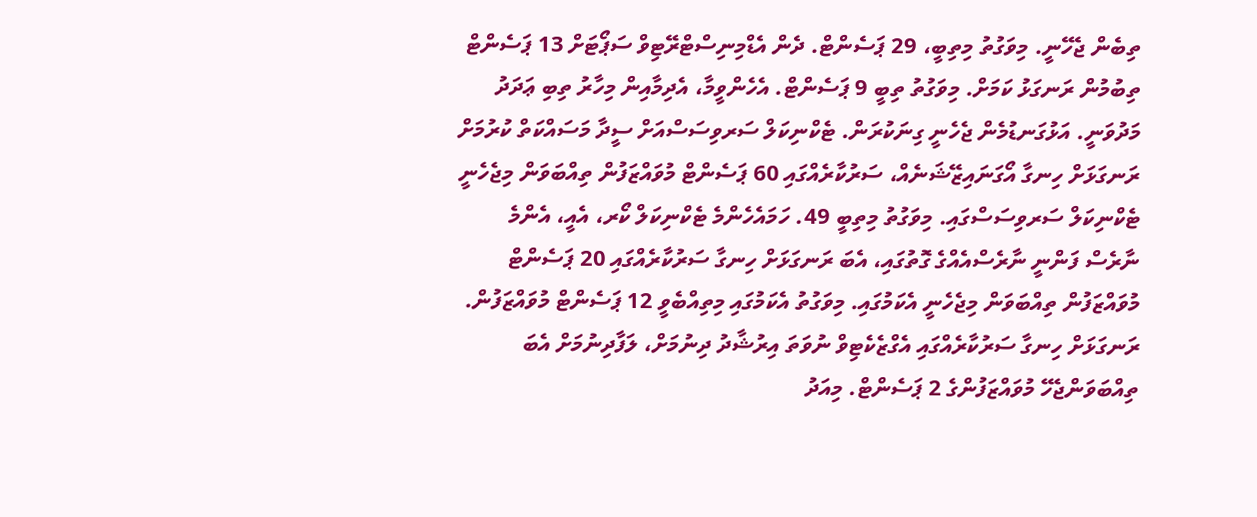ތިބެން ޖެހޭނީ. މިވަގުތު މިތިބީ، 29 ޕަސެންޓް. ދެން އެޑްމިނިސްޓްރޭޓިވް ސަޕޯޓަށް 13 ޕަސެންޓް ތިބުމުން ރަނގަޅު ކަމަށް. މިވަގުތު ތިބީ 9 ޕަސެންޓް. އެހެންވީމާ، އެދިމާއިން މިހާރު ތިބި ޢަދަދު މަދުވަނީ. އަޅުގަނޑުމެން ޖެހެނީ ގިނަކުރަން. ޓެކްނިކަލް ސަރވިސަސްއަށް ސީދާ މަސައްކަތް ކުރުމަށް ރަނގަޅަށް ހިނގާ އޯގަނައިޒޭޝަނެއް، ސަރުކާރެއްގައި 60 ޕަސެންޓް މުވައްޒަފުން ތިއްބަވަން މިޖެހެނީ ޓެކްނިކަލް ސަރވިސަސްގައި. މިވަގުތު މިތިބީ 49. ހަމައެހެންމެ ޓެކްނިކަލް ކޯރ، އެއީ، އެންމެ ނާރެސް ފަންނީ ނާރެސްއެއްގެ ގޮތުގައި، އެބަ ރަނގަޅަށް ހިނގާ ސަރުކާރެއްގައި 20 ޕަސެންޓް މުވައްޒަފުން ތިއްބަވަން މިޖެހެނީ އެކަމުގައި. މިވަގުތު އެކަމުގައި މިތިއްބެވީ 12 ޕަސެންޓް މުވައްޒަފުން. ރަނގަޅަށް ހިނގާ ސަރުކާރެއްގައި އެގްޒެކެޓިވް ނުވަތަ އިރުޝާދު ދިނުމަށް، ލަފާދިނުމަށް އެބަ ތިއްބަވަންޖެހޭ މުވައްޒަފުންގެ 2 ޕަސެންޓް. މިއަދު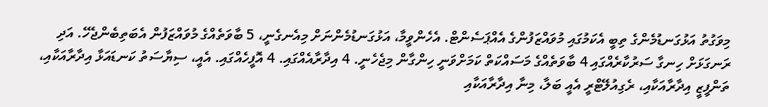މިވަގުތު އަޅުގަނޑުމެންގެ ތިބީ އެކަމުގައި މުވައްޒަފުންގެ އެއްޕަސެންޓް. އެހެންވީމާ، އަޅުގަނޑުމެންނަށް މިއެނގެނީ، 5 ބާވަތެއްގެ މުވައްޒަފުން އެބަތިބެންޖެހޭ. އަދި ރަނގަޅަށް ހިނގާ ސަރުކާރެއްގައި 4 ބާވަތެއްގެ މަސައްކަތް ކަމަށްވަނީ ހިންގާން މިޖެހެނީ. 4 އިދާރާއެއްގައި. 4 އޮފީހެއްގައި. އެއީ، ސިޔާސަތު ކަނޑައަޅާ އިދާރާއަކާއި، ތަންފީޒީ އިދާރާއަކާއި، ރެގިއުލޭޓްރީ އެއީ ބަލާ، މިނާ އިދާރާއަކާއި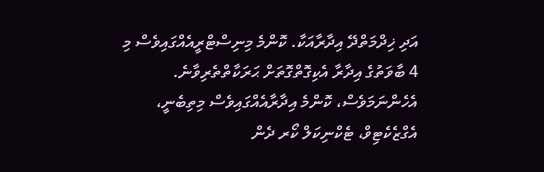އަދި ޚިދްމަތްދޭ އިދާރާއަކާ. ކޮންމެ މިނިސްޓްރީއެއްގައިވެސް މި 4 ބާވަތުގެ އިދާރާ އެކިގޮތްގޮތަށް ޙަރަކާތްތެރިވާނެ. އެހެންނަމަވެސް، ކޮންމެ އިދާރާއެއްގައިވެސް މިތިބެނީ، އެގްޒެކެޓިވް، ޓެކްނިކަލް ކޯރ ދެން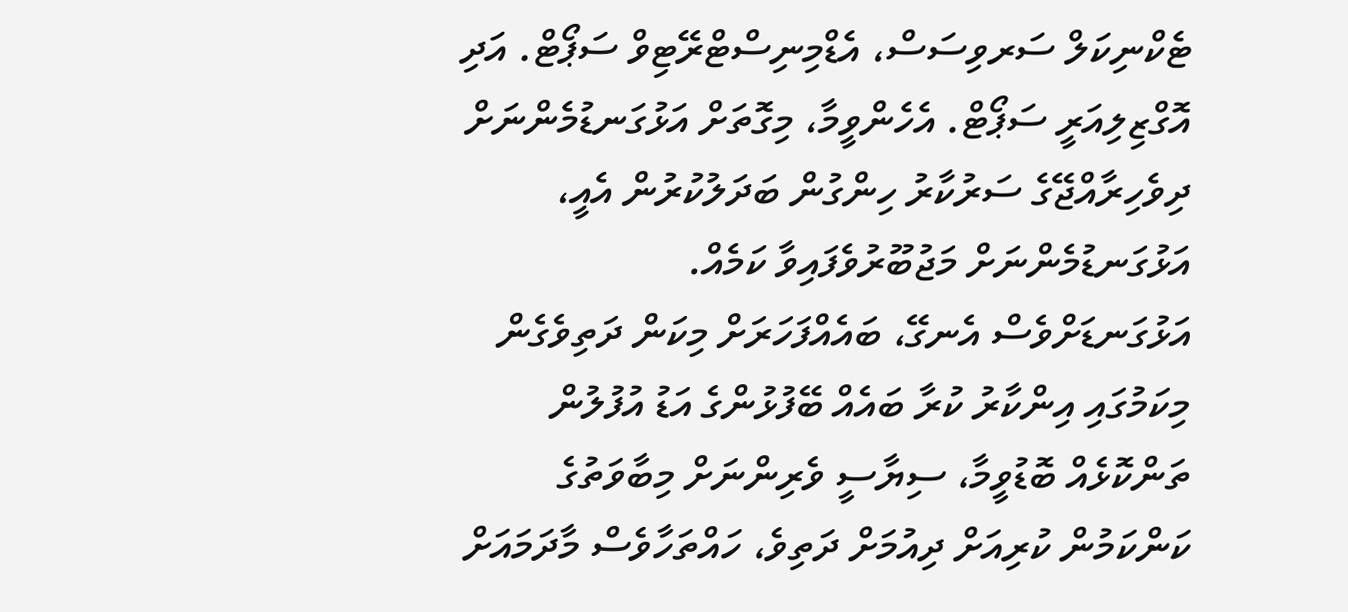ޓެކްނިކަލް ސަރވިސަސް، އެޑްމިނިސްޓްރޭޓިވް ސަޕޯޓް. އަދި އޮގްޒިލިއަރީ ސަޕޯޓް. އެހެންވީމާ، މިގޮތަށް އަޅުގަނޑުމެންނަށް ދިވެހިރާއްޖޭގެ ސަރުކާރު ހިންގުން ބަދަލުކުރުން އެއީ، އަޅުގަނޑުމެންނަށް މަޖުބޫރުވެފައިވާ ކަމެއް.
އަޅުގަނޑަށްވެސް އެނގޭ، ބައެއްފަހަރަށް މިކަން ދަތިވެގެން މިކަމުގައި އިންކާރު ކުރާ ބައެއް ބޭފުޅުންގެ އަޑު އުފުލުން ތަންކޮޅެއް ބޮޑުވީމާ، ސިޔާސީ ވެރިންނަށް މިބާވަތުގެ ކަންކަމުން ކުރިއަށް ދިއުމަށް ދަތިވެ، ހައްތަހާވެސް މާދަމައަށް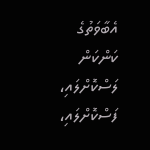އެބާވަތުގެ ކަންކަން ލަސްކޮށްލައި، ފަސްކޮށްލައި،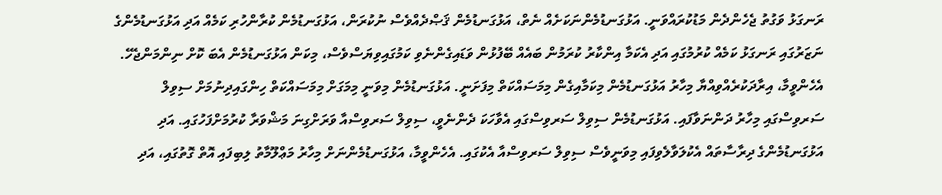ރަނގަޅު ވަގުތު ޖެހެންދެން މަޑުކުރައްވަނީ. އަޅުގަނޑުމެންނަކަށެއް ނެތް، އަޅުގަނޑުމެން ޤަޞްދެއްވެސް ނުކުރަން، އަޅުގަނޑުމެން ކުރާންހުރި ކަމެއް އަދި އަޅުގަނޑުމެންގެ ނަޒަރުގައި ރަނގަޅު ކަމެއް ކުރުމުގައި އަދި އެކަމާ އިންކާރު ކުރަމުން ބައެއް ބޭފުޅުން ވަޑައިގެންނެވި ކަމުގައިވިޔަސްވެސް، މިކަން އަޅުގަނޑުމެން އެބަ ކޮށް ނިންމަންޖެހޭ. އެހެންވީމާ، އިރާދަކުރެއްވިއްޔާ މިހާރު އަޅުގަނޑުމެން މިކަމާއިގެން މިމަސައްކަތް މިފަށަނީ. އަޅުގަނޑުމެން މިވަނީ މިމަގަށް މިމަސައްކަތް ހިންގައިދިނުމަށް ސިވިލް ސަރވިސްގައި މިހާރު ދަންނަވާފައި. އަޅުގަނޑުމެން ސިވިލް ސަރވިސްގައި އެވާހަކަ ދެންނެވީ، ސިވިލް ސަރވިސްއާ ވަރަށްގިނަ މަޝްވަރާ ކުރުމަށްފަހުގައި. އަދި އަޅުގަނޑުމެންގެ ދިރާސާތައް އެކުލަވާލެވިފައި މިވަނީވެސް ސިވިލް ސަރވިސްއާ އެކުގައި. އެހެންވީމާ، އަޅުގަނޑުމެންނަށް މިހާރު މަޢްލޫމާތު ލިބިފައި އޮތް ގޮތުގައި، އަދި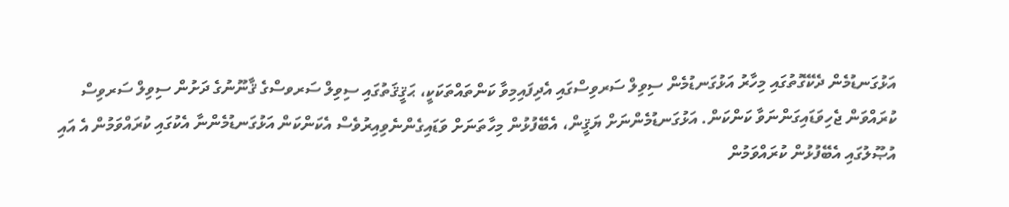އަޅުގަނޑުމެން ދެކޭގޮތުގައި މިހާރު އަޅުގަނޑުމެން ސިވިލް ސަރވިސްގައި އެދިފައިމިވާ ކަންތައްތަކަކީ، ޙަޤީޤަތުގައި ސިވިލް ސަރވސްގެ ޤާނޫނުގެ ދަށުން ސިވިލް ސަރވިސް ކުރައްވަން ޖެހިވަޑައިގަންނަވާ ކަންކަން. އަޅުގަނޑުމެންނަށް ޔަޤީން، އެބޭފުޅުން މިހާތަނަށް ވަޑައިގެންނެވިއިރުވެސް އެކަންކަން އަޅުގަނޑުމެންނާ އެކުގައި ކުރައްވަމުން އެ އައި އުޞޫލުގައި އެބޭފުޅުން ކުރައްވަމުން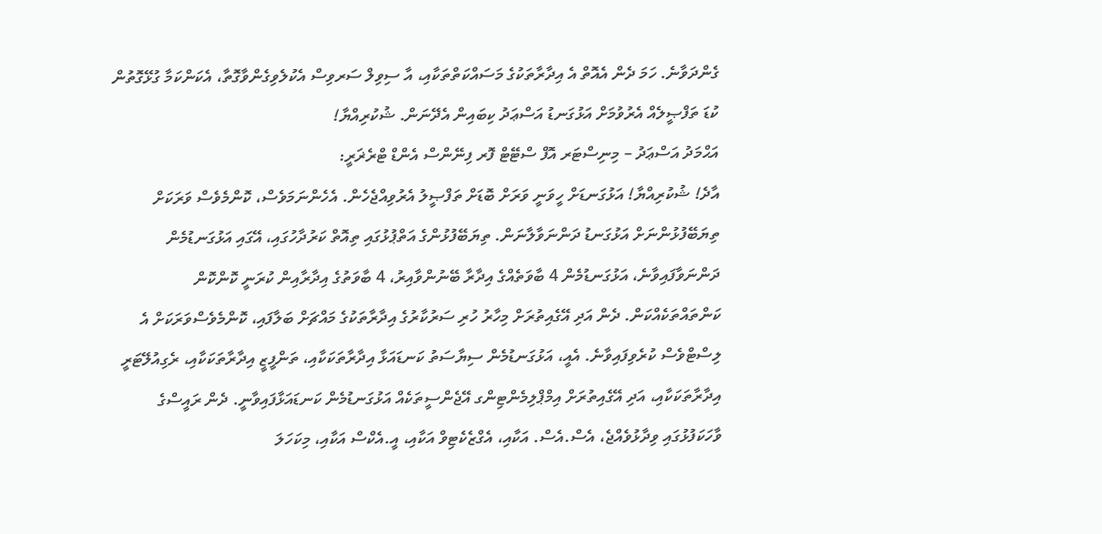ގެންދަވާނެ. ހަމަ ދެން އެއޮތް އެ އިދާރާތަކުގެ މަސައްކަތްތަކާއި، އާ ސިވިލް ސަރވިސް އެކުލެވިގެންވާގޮތާ، އެކަންކަމާ ގުޅޭގޮތުން ކުޑަ ތަފްޞީލެއް އެރުވުމަށް އަޅުގަނޑު އަސްޢަދު ކިބައިން އެދޭނަން. ޝުކުރިއްޔާ!
އަޙްމަދު އަސްޢަދު – މިނިސްޓަރ އޮފް ސްޓޭޓް ފޮރ ފިނޭންސް އެންޑް ޓްރެޜަރީ:
އާދެ! ޝުކުރިއްޔާ! އަޅުގަނޑަށް ހީވަނީ ވަރަށް ބޮޑަށް ތަފްޞީލު އެރުވިއްޖެހެން. އެހެންނަމަވެސް، ކޮންމެވެސް ވަރަކަށް ތިޔަބޭފުޅުންނަށް އަޅުގަނޑު ދަންނަވާލާނަން. ތިޔަބޭފުޅުންގެ އަތްޕުޅުގައި ތިއޮތް ކަރުދާހުގައި، އޭގައި އަޅުގަނޑުމެން ދަންނަވާފައިވާނެ، އަޅުގަނޑުމެން 4 ބާވަތެއްގެ އިދާރާ ބޭނުންވާއިރު، 4 ބާވަތުގެ އިދާރާއިން ކުރަނީ ކޮންކޮން ކަންތައްތަކެއްކަން. ދެން އަދި އޭގެއިތުރަށް މިހާރު ހުރި ސަރުކާރުގެ އިދާރާތަކުގެ މައްޗަށް ބަލާފައި، ކޮންމެވެސްވަރަކަށް އެ ލިސްޓްވެސް ކުރެވިފައިވާނެ. އެއީ، އަޅުގަނޑުމެން ސިޔާސަތު ކަނޑައަޅާ އިދާރާތަކަކާއި، ތަންފީޒީ އިދާރާތަކަކާއި، ރެގިއުލޭޓަރީ އިދާރާތަކަކާއި، އަދި އޭގެއިތުރަށް އިމްޕްލިމެންޓިންގ އޭޖެންސީތަކެއް އަޅުގަނޑުމެން ކަނޑައަޅާފައިވާނީ. ދެން ރައީސްގެ ވާހަކަފުޅުގައި ވިދާޅުވެއްޖެ، އެސް.އެސް. އަކާއި، އެގްޒެކެޓިވް އަކާއި، އީ.އެކްސް އަކާއި، މިކަހަލަ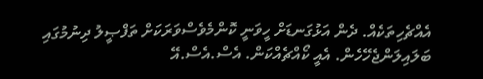އެއްޗެހިތަކެއް. ދެން އަޅުގަނޑަށް ހީވަނީ ކޮންމެވެސްވަރަކަށް ތަފްޞީލު ދިނުމުގައި ބަލައިލަންޖެހޭހެން. އެއީ ކޯއްޗެއްކަން. އެސް.އެސް.އޭ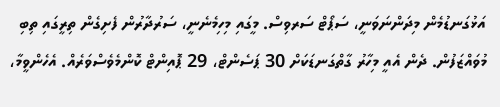އަޅުގަނޑުމެން މިދަންނަވަނީ، ސަޕޯޓް ސަރވިސް. މީގައި މިހިމެނެނީ، ސަރުދާރުން ފެށިގެން ތިރީގައި ތިބި މުވައްޒަފުން. ދެން އެއީ މިހާރު ގާތްގަނޑަކަށް 30 ޕަސެންޓް، 29 ޕޮއިންޓް ކޮންމެވެސްވަރެއް. އެހެންވީމާ،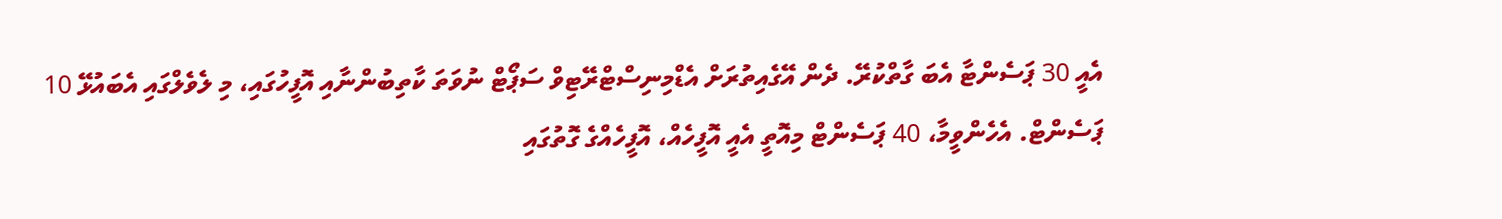އެއީ 30 ޕަސެންޓާ އެބަ ގާތްކުރޭ. ދެން އޭގެއިތުރަށް އެޑްމިނިސްޓްރޭޓިވް ސަޕޯޓް ނުވަތަ ކާތިބުންނާއި އޮފީހުގައި، މި ލެވެލްގައި އެބައުޅޭ 10 ޕަސެންޓް. އެހެންވީމާ، 40 ޕަސެންޓް މިއޮތީ އެއީ އޮފީހެއް، އޮފީހެއްގެ ގޮތުގައި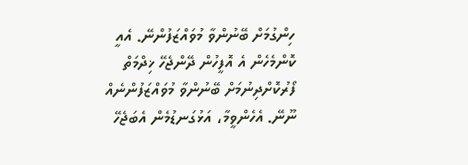ހިންގުމަށް ބޭނުންވާ މުވައްޒަފުންނޭ. އެއީ ކޮންމެހެން އެ އޮފީހުން ދޭންޖެހޭ ޚިދްމަތް ފޯރުކޮށްދިނުމަށް ބޭނުންވާ މުވައްޒަފުންނެއް ނޫނޭ. އެހެންވީމާ، އަޅުގަނޑުމެން އެބަޖެހޭ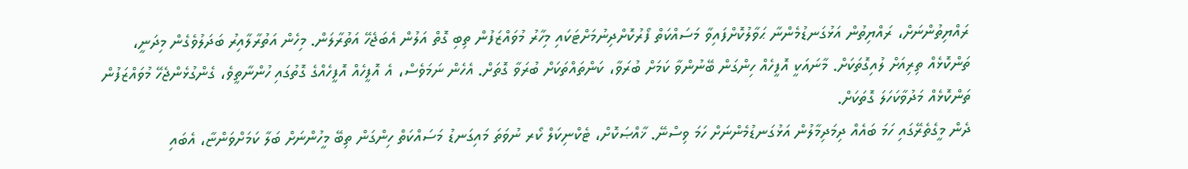ރައްޔިތުންނަށް، ރައްޔިތުން އަޅުގަނޑުމެންނާ ޙަވާލުކޮށްފައިވާ މަސައްކަތް ފޯރުކޮށްދިނުމަށްޓަކައި މިހާރު މުވައްޒަފުން ތިބި ގޮތް އަލުން އެބަޖެހޭ އަތުރާލަން. މިހެން އަތުރާލާއިރު ބަދަލުވެގެން މިދަނީ، ތަންކޮޅެއް ތިރިއަށް ލުއިގޮތަކަށް. މާނައަކީ އޮފީހެއް ހިންގަން ބޭނުންވާ ކަމަށް ބުރަވާ، ކަންތައްތަކަށް ބުރަވާ ގޮތަށް. އެހެން ނަމަވެސް، އެ އޮފީހެއް އޮފީހެއްގެ ގޮތުގައި ހުންނާތީވެ، ގެންގުޅެންޖެހޭ މުވައްޒަފުން ތަންކޮޅެއް މަދުވާކަހަލަ ގޮތަކަށް.
ދެން މީގެތެރޭގައި ހަމަ ބައެއް ދިމަދިމާލުން އަޅުގަނޑުމެންނަށް ހަމަ ވިސްނޭ. ޚާއްޞަކޮށް، ޓެކްނިކަލް ކޯރ ނުވަތަ މައިގަނޑު މަސައްކަތް ހިންގަން ތިބޭ މީހުންނަށް ބަލާ ކަމަށްވަންޏާ، އެބައި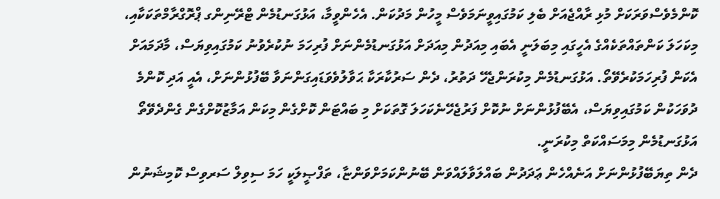ކޮންމެވެސްވަރަކަށް މުޅި ރާއްޖެއަށް ބެލި ކަމުގައިވީނަމަވެސް މީހުން މަދުކަން. އެހެންވީމާ، އަޅުގަނޑުމެން ޓްރޭނިންގ ޕްރޮގްރާމްތަކަކާއި، މިކަހަލަ ކަންތައްތަކެއްގެ އެހީގައި މިބަލަނީ އެބައި މިއަދުން މިއަދަށް އަޅުގަނޑުމެންނަށް ފުރިހަމަ ނުކުރެވުނު ކަމުގައިވިޔަސް، މާދަމައަށް އެކަން ފުރިހަމަކުރެވޭތޯ. އަޅުގަނޑުމެން މިކުރަންޖެހޭ ދަތުރު، ދެން ސަރުކާރަކާ ޙަވާލުވެވަޑައިގަންނަވާ ބޭފުޅުންނަށް، އެއީ އަދި ކޮންމެ ދުވަހަކުން ކަމުގައިވިޔަސް، އެބޭފުޅުންނަށް ނުކޮށް ފަރުޖެހޭނެކަހަލަ ގޮތަކަށް މި ބައްޓަން ކޮށްގެން މިކަން އަމާޒުކޮށްގެން ގެންދެވޭތޯ އަޅުގަނޑުމެން މިމަސައްކަތް މިކުރަނީ.
ދެން ތިޔަބޭފުޅުންނަށް އަނެއްހެން ޢަދަދުން ބައްލަވާލައްވަން ބޭނުންކަމަށްވަންޏާ، ތަފްޞީލަކީ ހަމަ ސިވިލް ސަރވިސް ކޮމިޝަނުން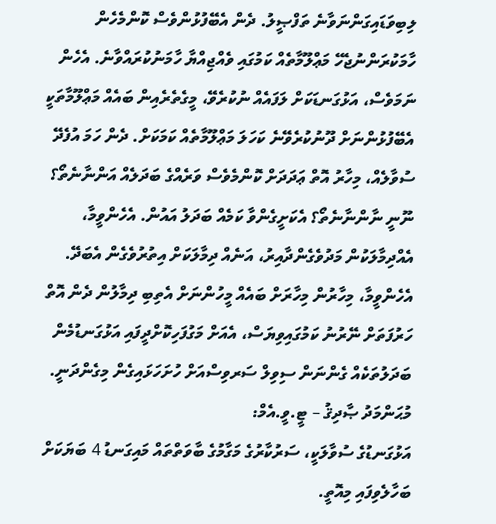ލިބިވަޑައިގަންނަވާނެ ތަފްޞީލު. ދެން އެބޭފުޅުންވެސް ކޮންމެހެން ހާމަކުރަންނުޖެހޭ މަޢްލޫމާތެއް ކަމުގައި ވެއްޖިއްޔާ ހާމަނުކުރައްވާނެ. އެހެން ނަމަވެސް، އަޅުގަނޑަކަށް ލަފައެއް ނުކުރެވޭ، މީގެތެރެއިން ބައެއް މަޢްލޫމާތަކީ އެބޭފުޅުންނަށް ދޫނުކުރެވޭނެ ކަހަލަ މަޢްލޫމާތެއް ކަމަކަށް. ދެން ހަމަ އުފެދޭ ސުވާލެއް، މިހާރު އޮތް ޢަދަދަށް ކޮންމެވެސް ވަރެއްގެ ބަދަލެއް އަންނާނެތޯ؟ ނޫނީ ނާންނާނެތޯ؟ އެކަށީގެންވާ ކަމެއް ބަދަލު އައުން. އެހެންވީމާ، އެއްދިމާލަކުން މަދުވެގެންދާއިރު، އަނެއް ދިމާލަކަށް އިތުރުވެގެން އެބަދޭ. އެހެންވީމާ، މިހާރުން މިހާރަށް ބައެއް މީހުންނަށް އެތިބި ދިމާލުން ދެން އޮތް ހަރުފަތަށް ނޭރުނު ކަމުގައިވިޔަސް، އެއަށް މަގުފަހިކޮށްދީފައި އަޅުގަނޑުމެން ބަދަލުތަކެއް ގެންނަން ސިވިލް ސަރވިސްއަށް ހުށަހަޅައިގެން މިގެންދަނީ.
މުޙަންމަދު ޞާދިޤު – ޓީ.ވީ.އެމް:
އަޅުގަނޑުގެ ސުވާލަކީ، ސަރުކާރުގެ މަގާމުގެ ބާވަތްތައް މައިގަނޑު 4 ބަޔަކަށް ބަހާލެވިފައި މިއޮތީ.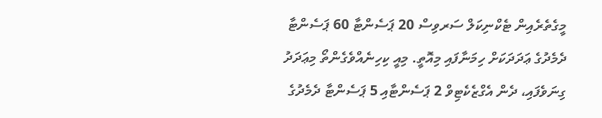މީގެތެރެއިން ޓެކްނިކަލް ސަރވިސް 20 ޕަސެންޓާ 60 ޕަސެންޓާ ދެމެދުގެ ޢަދަދަކަށް ހިމަނާފައި މިއޮތީ. މިއީ ކިހިނެއްވެގެންތޯ މިޢަދަދު ގިނަވެފައި، ދެން އެގްޒެކެޓިވް 2 ޕަސެންޓާއި 5 ޕަސެންޓާ ދެމެދުގެ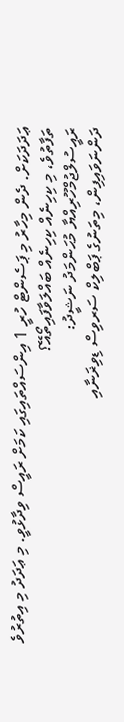ޢަދަދަކަށް. ދެން މިހާރު މި ޕަސެންޓް ހުރީ 1 އިންސައްތައިގައި ކަމަށް ރައީސް ވިދާޅުވީ. މި ޢަދަދު މި އިތުރުވެ ތަފާތުވެ، މި ކިހިނެއް ކިހިނެއް ބައްލަވާފައިތޯއޭ؟
ރައީސުލްޖުމްހޫރިއްޔާ މުޙަންމަދު ނަޝީދު:
ދަންނަވައިފިން، މިތަނުގެ ޕަބްލިކް ސަރވިސް ޑިވިޜަނާއި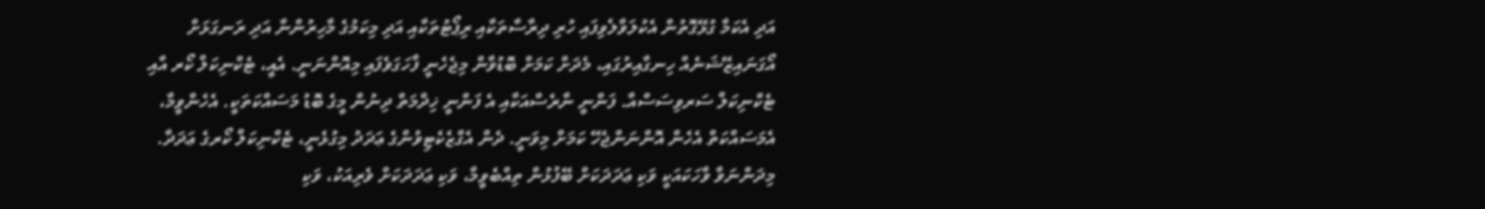އަދި އެކަމާ ގުޅޭގޮތުން އެކުލަވާލެވިފައި ހުރި ދިރާސާތަކާއި ރިޕޯޓުތަކާއި އަދި މިކަމުގެ މާހިރުންނާ އަދި ރަނގަޅަށް އޯގަނައިޒޭޝަނެއް ހިނގާއިރުގައި، މެދަށް ކަމަށް ބޮޑުވާން މިޖެހެނީ ފާހަގަވެފައި މިއޮންނަނީ. އެއީ، ޓެކްނިކަލް ކޯރ އާއި ޓެކްނިކަލް ސަރވިސަސްއާ. ފަންނީ ނާރެސްއަކާއި އެ ފަންނީ ޚިދްމަތް ދިނުން މީގެ ބޮޑު މަސައްކަތަކީ. އެހެންވީމާ، އެމަސައްކަތް އެހެން އޮންނަންޖެހޭ ކަމަށް މިވަނީ. ދެން އެގްޒެކެޓިވުންގެ ޢަދަދު މިގުޅެނީ، ޓެކްނިކަލް ކޯރގެ ޢަދަދާ. މިދަންނަވާ ވާހަކައަކީ ވަކި ޢަދަދަކަށް ބޭފުޅުން ތިއްބެވީމާ، ވަކި ޢަދަދަކަށް ވެރިއަކު، ވަކި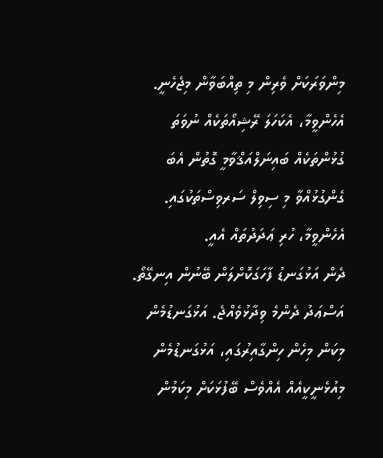މިންވަރަކަށް ވެރިން މި ތިއްބަވާން މިޖެހެނީ. އެހެންވީމާ، އެކަހަލަ ރޭޝިއޯތަކެއް ނުވަތަ ގުޅުންތަކެއް ބައިނަލްއަޤްވާމީ ގޮތުން އެބަ ގެންގުޅުއްވާ މި ސިވިލް ސަރވިސްތަކުގައި. އެހެންވީމާ، ހުރި ޢަދަދުތައް އެއީ.
ދެން އަޅުގަނޑު ފާހަގަކޮށްލަން ބޭނުން އިނގޭތޯ. އަސްޢަދު ދެންމެ ވިދާޅުވެއްޖެ. އަޅުގަނޑުމެން މިކަން މިހެން ހިންގާއިރުގައި، އަޅުގަނޑުމެން މިއުޅެނީކީއެއް އެއްވެސް ބޭފުޅަކަށް މިކަމުން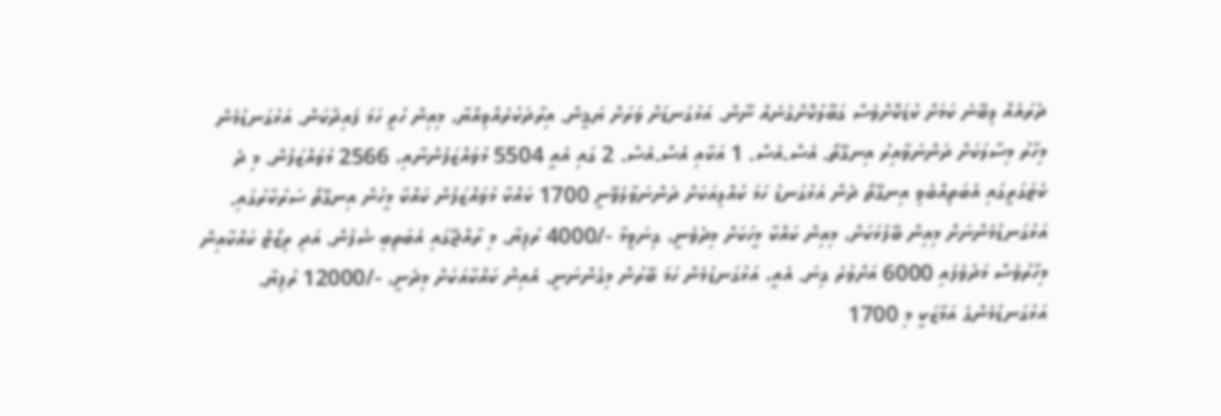ދެރައެއް ލިބޭނެ ކަމަށް ކުޑަކޮށްވެސް ގަބޫލުކޮށްގެނެއް ނޫން. އަޅުގަނޑަށް ވަރަށް ޔަޤީން. އިރާދަކުރެއްވިއްޔާ، މިއިން ހުރީ ހަމަ ފައިދާކަން. އަޅުގަނޑުމެން މިހާރު މިސާލަކަށް ދަންނަވާއިރު އިނގޭތޯ. އެސް.އެސް. 1 އަކާއި އެސް.އެސް. 2 ގައި އެއީ 5504 މުވައްޒަފުންނާއި، 2566 މުވައްޒަފުން. މި ދެ ކެޓަގަރީގައި އެބަތިއްބެވި އިނގޭތޯ ދެން އަޅުގަނޑު ހަމަ ކުއްލިއަކަށް ދަންނަވާލެވޭނީ 1700 ކައްކާ މުވައްޒަފުން ކައްކާ މީހުން އިނގޭތޯ ސަރުކާރުގައި. އަޅުގަނޑުމެންނަށް މިއިން ބޭފުޅަކަށް، މިއިން ކައްކާ މީހަކަށް މިދެވެނީ، ގިނަވީމާ -/4000 ރުފިޔާ. މި ރާއްޖޭގައި އެބަތިބި ޝެފުން. އަދި ރިޒޯޓް ކައްކާއިން މިހާރުވެސް މަދުވެފައި 6000 އަށްވުރެ ގިނަ. އެއީ، އަޅުގަނޑުމެން ހަމަ ބޭރުން މިގެންނަނީ. އެއިން ކައްކާއަކަށް މިދެނީ، -/12000 ރުފިޔާ. އަޅުގަނޑުމެންގެ އަމާޒަކީ މި 1700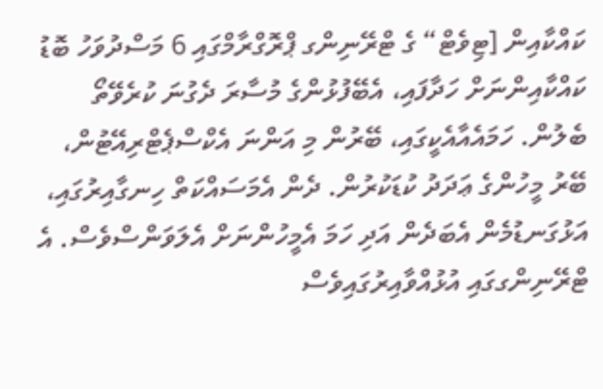ކައްކާއިން [ޓިވެޓް“ ގެ ޓްރޭނިންގ ޕްރޮގްރާމްގައި 6 މަސްދުވަހު ބޮޑު ކައްކާއިންނަށް ހަދާފައި، އެބޭފުޅުންގެ މުސާރަ ދެގުނަ ކުރެވޭތޯ ބެލުން. ހަމައެއާއެކީގައި، ބޭރުން މި އަންނަ އެކްސްޕެޓްރިއޭޓުން، ބޭރު މީހުންގެ ޢަދަދު ކުޑަކުރުން. ދެން އެމަސައްކަތް ހިނގާއިރުގައި، އަޅުގަނޑުމެން އެބަދެން އަދި ހަމަ އެމީހުންނަށް އެލަވަންސްވެސް. އެ ޓްރޭނިންގގައި އުޅުއްވާއިރުގައިވެސް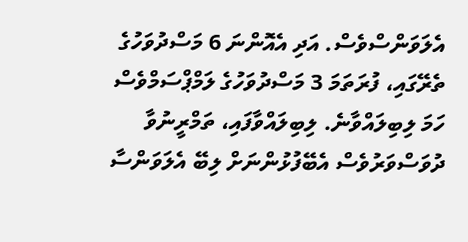އެލަވަންސްވެސް. އަދި އެއޮންނަ 6 މަސްދުވަހުގެ ތެރޭގައި، ފުރަތަމަ 3 މަސްދުވަހުގެ ލަމްޕްސަމްވެސް ހަމަ ލިބިލައްވާނެ. ލިބިލައްވާފައި، ތަމްރީނުވާ ދުވަސްވަރުވެސް އެބޭފުޅުންނަށް ލިބޭ އެލަވަންސާ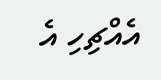އެއްޗިހި އެ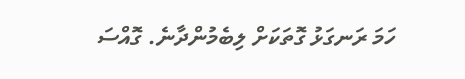ހަމަ ރަނގަޅު ގޮތަކަށް ލިބެމުންދާނެ. ގޮއްސަ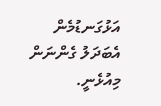އަޅުގަނޑުމެން އެބަދަލު ގެންނަން މިއުޅެނީ.